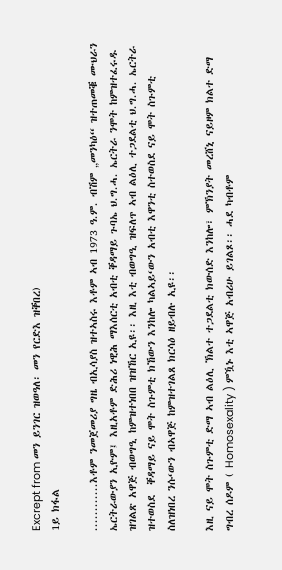Excrept from መን ይንገር ዝወዓለ፡ መን የርድእ ዝቐበረ)
1ይ ክፋል

............እቶም ንመጀመሪያ ግዜ ብኢሳያስ ዝተኣስሩ እቶም ኣብ 1973 ዓ.ም. ብሽም „መንካዕ“ ዝተጠመቑ ሙህራን ኤርትራውያን ኢዮም፤ እዚአቶም ድሕሪ ነዊሕ ማእሰርቲ አብቲ ቐዳማይ ጉባኤ ህ.ግ.ሓ. ኤርትራ ንሞት ከምዝተፈሩዱ ዝገልጽ አዋጅ ብወግዒ ከምዝተነበበ ዝዝኸር ኢዩ፡፡ እዚ እቲ ብወግዒ ዝፍለጥ ኣብ ልዕሊ ተጋደልቲ ህ.ግ.ሓ. ኤርትራ ዝተወስደ  ቐዳማይ ናይ ሞት ስጉምቲ ክኸውን እንከሎ ካልኣይ‘ውን አብቲ እዋንቲ ስተወስደ ናይ ሞት ስጉምቲ ስለዝነበረ ንሱ‘ውን ብኣዋጅ ከምዝተገልጸ ክርሳዕ ዘይብሉ ኢዩ፡፡

እዚ ናይ ሞት ስጉምቲ ድማ ኣብ ልዕሊ ኽልተ ተጋደልቲ ክውሰድ እንከሎ፣ ምኽንያት መረሸኒ ናይዞም ክልተ ድማ ግብረ ሰዶም ( Homosexality ) ምዃኑ እቲ ኣዋጅ አብሪሁ ይገልጾ፡፡ ሓደ ካብቶም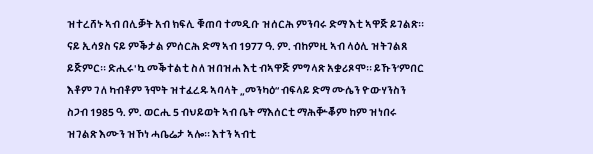ዝተረሸኑ ኣብ በሊቓት አብ ክፍሊ ቑጠባ ተመዲቡ ዝሰርሕ ምንባሩ ድማ እቲ ኣዋጅ ይገልጽ፡፡ ናይ ኢሳያስ ናይ ምቕታል ምሰርሕ ድማ ኣብ 1977 ዓ. ም. ብከምዚ ኣብ ላዕሊ ዝትገልጸ ይጅምር፡፡ ድሒሩ'ኳ መቕተልቲ ስለ ዝበዝሐ እቲ ብኣዋጅ ምግላጽ አቋሪጾሞ፡፡ ይኹን‘ምበር እቶም ገለ ካብቶም ንሞት ዝተፈረዱ ኣባላት „መንካዕ“ ብፍላይ ድማ ሙሴን ዮውሃንስን ስጋብ 1985 ዓ. ም. ወርሒ 5 ብህይወት ኣብ ቤት ማእሰርቲ ማሕቝቖም ከም ዝነበሩ ዝገልጽ እሙን ዝኾነ ሓቤሬታ ኣሎ፡፡ እተን ኣብቲ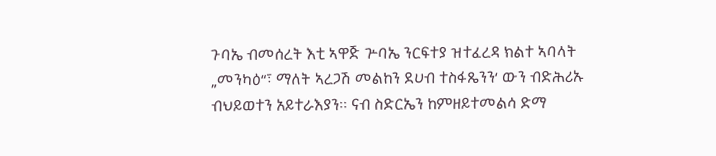ጉባኤ ብመሰረት እቲ ኣዋጅ ጕባኤ ንርፍተያ ዝተፈረዳ ክልተ ኣባላት „መንካዕ“፣ ማለት ኣረጋሽ መልከን ደሀብ ተስፋጼንን‘ ውን ብድሕሪኡ ብህይወተን አይተራእያን፡፡ ናብ ስድርኤን ከምዘይተመልሳ ድማ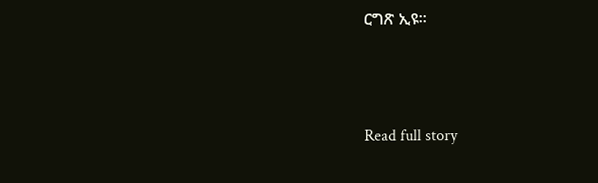ርግጽ ኢዩ፡፡



Read full story